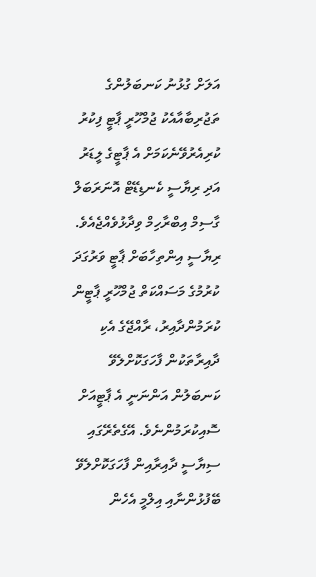އަލަށް ގުޅުނު ކަނބަލުންގެ ތަޖުރިބާއާއެކު ޖުމްހޫރީ ޕާޓީ ފިކުރު ކުރިއެރުވޭނެކަމަށް އެ ޕާޓީގެ ލީޑަރު އަދި ރިޔާސީ ކެނޑިޑޭޓް އޮނަރަބަލް ގާސިމް އިބްރާހިމް ވިދާޅުވެއްޖެއެވެ.
ރިޔާސީ އިންތިހާބަށް ޕާޓީ ވަރުގަދަ ކުރުމުގެ މަސައްކަތް ޖުމްހޫރީ ޕާޓީން ކުރަމުންދާއިރު، ރާއްޖޭގެ އެކި ދާއިރާތަކުން ފާހަގަކޮށްލެވޭ ކަނބަލުން އަންނަނީ އެ ޕާޓީއަށް ސޮއިކުރަމުންނެވެ. އޭގެތެރޭގައި ސިޔާސީ ދާއިރާއިން ފާހަގަކޮށްލެވޭ ބޭފުޅުންނާއި އިލްމީ އެހެން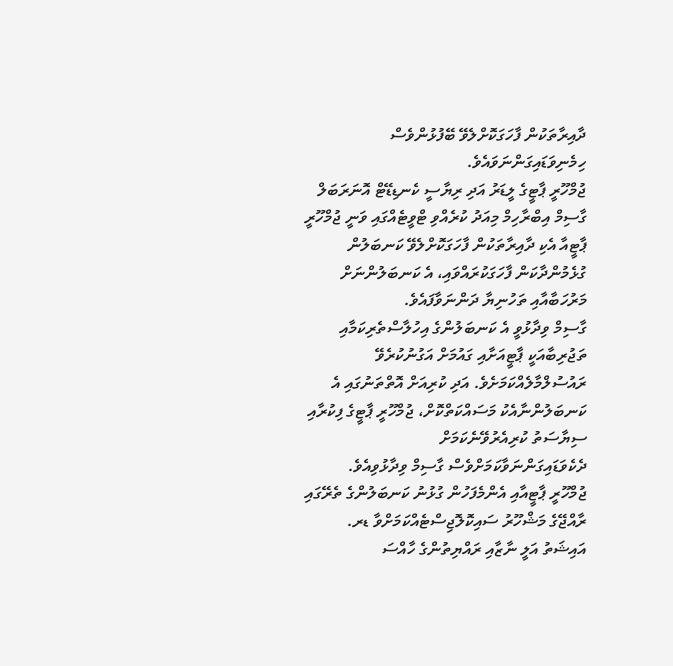ދާއިރާތަކުން ފާހަގަކޮށްލެވޭ ބޭފުޅުންވެސް ހިމެނިވަޑައިގަންނަވައެވެ.
ޖުމްހޫރީ ޕާޓީގެ ލީޑަރު އަދި ރިޔާސީ ކެނޑިޑޭޓް އޮނަރަބަލް ގާސިމް އިބްރާހިމް މިއަދު ކުރެއްވި ޓްވީޓެއްގައި ވަނީ ޖުމްހޫރީ ޕާޓީއާ އެކި ދާއިރާތަކުން ފާހަގަކޮށްލެވޭ ކަނބަލުން ގުޅެމުންދާކަން ފާހަގަކުރައްވައި، އެ ކަނބަލުންނަށް މަރުހަބާއާއި ތަހުނިޔާ ދަންނަވާފައެވެ.
ގާސިމް ވިދާޅުވީ އެ ކަނބަލުންގެ އިހުލާސްތެރިކަމާއި ތަޖުރިބާއަކީ ޕާޓީއަށާއި ގައުމަށް އަގުނުކުރެވޭ ރައުސުލްމާލެއްކަމަށެވެ. އަދި ކުރިއަށް އޮތްތަނުގައި އެ ކަނބަލުންނާއެކު މަސައްކަތްކޮށް، ޖުމްހޫރީ ޕާޓީގެ ފިކުރާއި ސިޔާސަތު ކުރިއެރުވޭނެކަމަށް ދެކެވަޑައިގަންނަވާކަމަށްވެސް ގާސިމް ވިދާޅުވިއެވެ.
ޖުމްހޫރީ ޕާޓީއާއި އެންމެފަހުން ގުޅުނު ކަނބަލުންގެ ތެރޭގައި ރާއްޖޭގެ މަޝްހޫރު ސައިކޮލޮޖިސްޓެއްކަމަށްވާ ޑރ. އައިޝަތު އަލީ ނާޒާއި ރައްޔިތުންގެ ހާއްސަ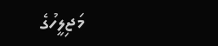މަޖިލީހުގެ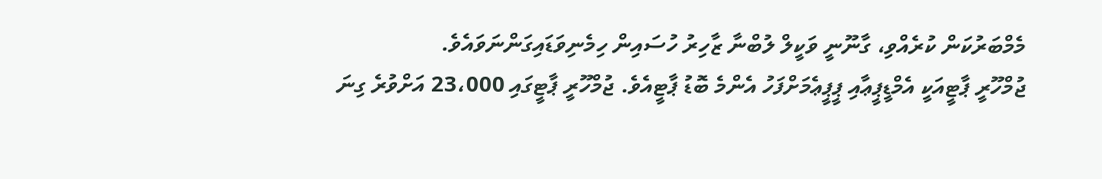މެމްބަރުކަން ކުރެއްވި، ގާނޫނީ ވަކީލް ލުބްނާ ޒާހިރު ހުސައިން ހިމެނިވަޑައިގަންނަވައެވެ.
ޖުމްހޫރީ ޕާޓީއަކީ އެމްޑީޕީޢާއި ޕީޕީޢެމަށްފަހު އެންމެ ބޮޑު ޕާޓީއެވެ. ޖުމްހޫރީ ޕާޓީގައި 23،000 އަށްވުރެ ގިނަ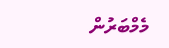މެމްބަރުން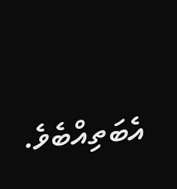އެބަތިއްބެވެ.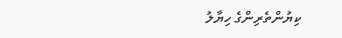ކިޔުންތެރިންގެ ހިޔާލު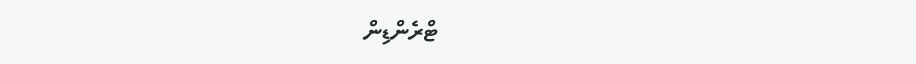ޓްރެންޑިން